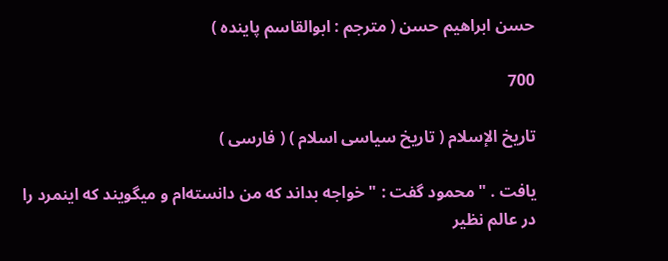حسن ابراهيم حسن ( مترجم : ابوالقاسم پاينده )

700

تاريخ الإسلام ( تاريخ سياسى اسلام ) ( فارسى )

يافت . " محمود گفت : " خواجه بداند كه من دانسته‌ام و ميگويند كه اينمرد را در عالم نظير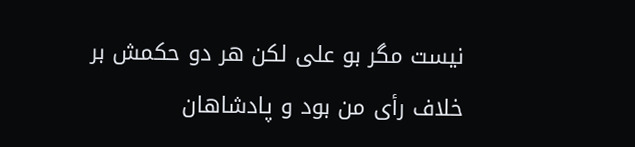نيست مگر بو على لكن هر دو حكمش بر خلاف رأى من بود و پادشاهان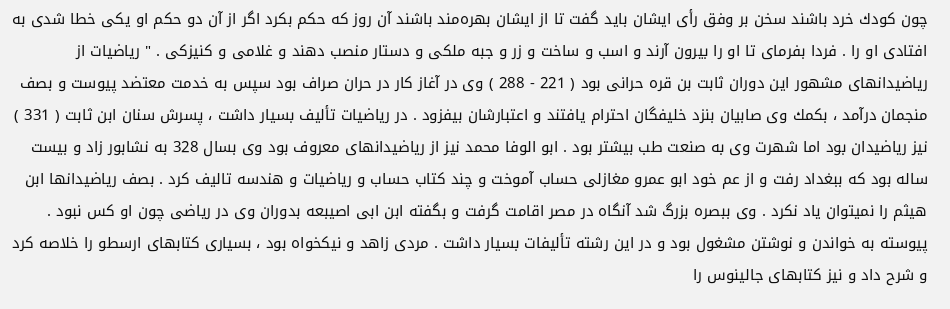چون كودك خرد باشند سخن بر وفق رأى ايشان بايد گفت تا از ايشان بهره‌مند باشند آن روز كه حكم بكرد اگر از آن دو حكم او يكى خطا شدى به افتادى او را . فردا بفرماى تا او را بيرون آرند و اسب و ساخت و زر و جبه ملكى و دستار منصب دهند و غلامى و كنيزكى . " رياضيات از رياضيدانهاى مشهور اين دوران ثابت بن قره حرانى بود ( 221 - 288 ) وى در آغاز كار در حران صراف بود سپس به خدمت معتضد پيوست و بصف منجمان درآمد ، بكمك وى صابيان بنزد خليفگان احترام يافتند و اعتبارشان بيفزود . در رياضيات تأليف بسيار داشت ، پسرش سنان ابن ثابت ( 331 ) نيز رياضيدان بود اما شهرت وى به صنعت طب بيشتر بود . ابو الوفا محمد نيز از رياضيدانهاى معروف بود وى بسال 328 به نشابور زاد و بيست ساله بود كه ببغداد رفت و از عم خود ابو عمرو مغازلى حساب آموخت و چند كتاب حساب و رياضيات و هندسه تاليف كرد . بصف رياضيدانها ابن هيثم را نميتوان ياد نكرد . وى ببصره بزرگ شد آنگاه در مصر اقامت گرفت و بگفته ابن ابى اصيبعه بدوران وى در رياضى چون او كس نبود . پيوسته به خواندن و نوشتن مشغول بود و در اين رشته تأليفات بسيار داشت . مردى زاهد و نيكخواه بود ، بسيارى كتابهاى ارسطو را خلاصه كرد و شرح داد و نيز كتابهاى جالينوس را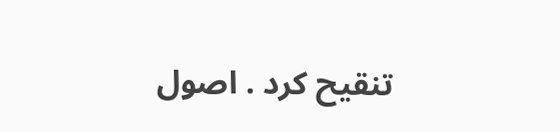تنقيح كرد . اصول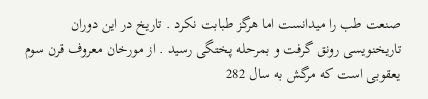صنعت طب را ميدانست اما هرگز طبابت نكرد . تاريخ در اين دوران تاريخنويسى رونق گرفت و بمرحله پختگى رسيد . از مورخان معروف قرن سوم يعقوبى است كه مرگش به سال 282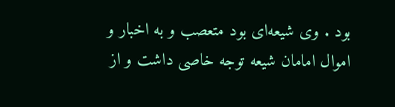بود . وى شيعه‌اى بود متعصب و به اخبار و اموال امامان شيعه توجه خاصى داشت و از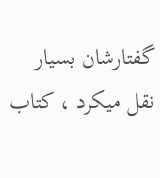گفتارشان بسيار نقل ميكرد ، كتاب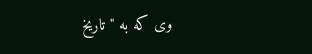وى كه به " تاريخ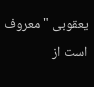يعقوبى " معروف است از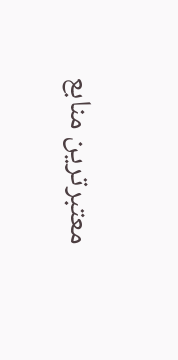معتبرترين منابع